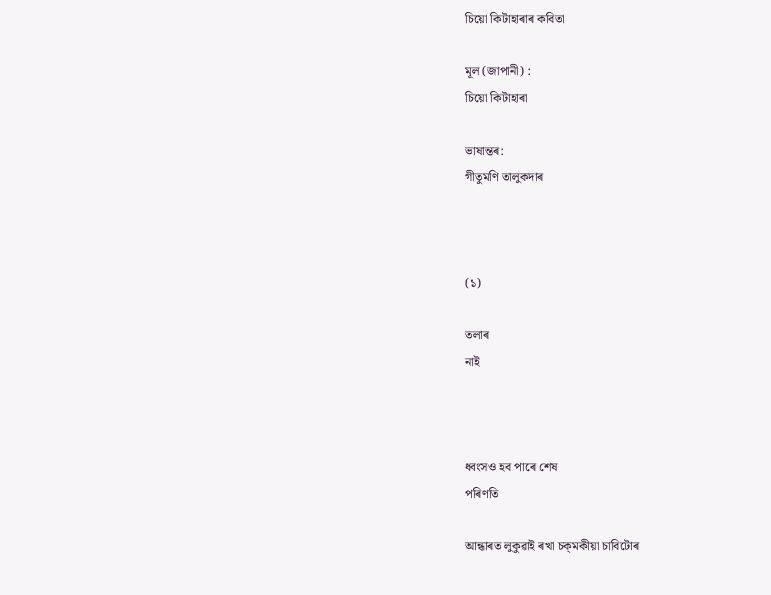চিয়ো কিটাহাৰাৰ কবিতা

মূল (জাপানী) :
চিয়ো কিটাহাৰা

ভাষান্তৰ:
গীতুমণি তালুকদাৰ



(১)

তলাৰ
নাই



ধ্বংসও হব পাৰে শেষ
পৰিণতি

আন্ধাৰত লুকুৱাই ৰখা চক্‌মকীয়া চাবিটোৰ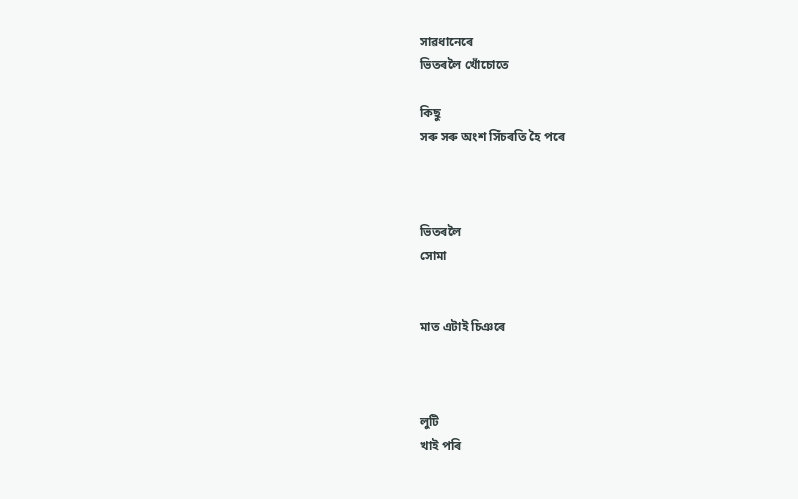সাৱধানেৰে
ভিতৰলৈ খোঁচোতে

কিছু
সৰু সৰু অংশ সিঁচৰতি হৈ পৰে



ভিতৰলৈ
সোমা


মাত এটাই চিঞৰে



লুটি
খাই পৰি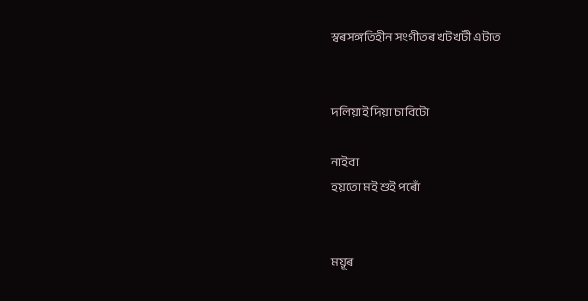স্বৰসঙ্গতিহীন সংগীতৰ খটখটী এটাত


দলিয়াই দিয়া চাবিটো

নাইবা
হয়তো মই শুই পৰোঁ


ময়ূৰ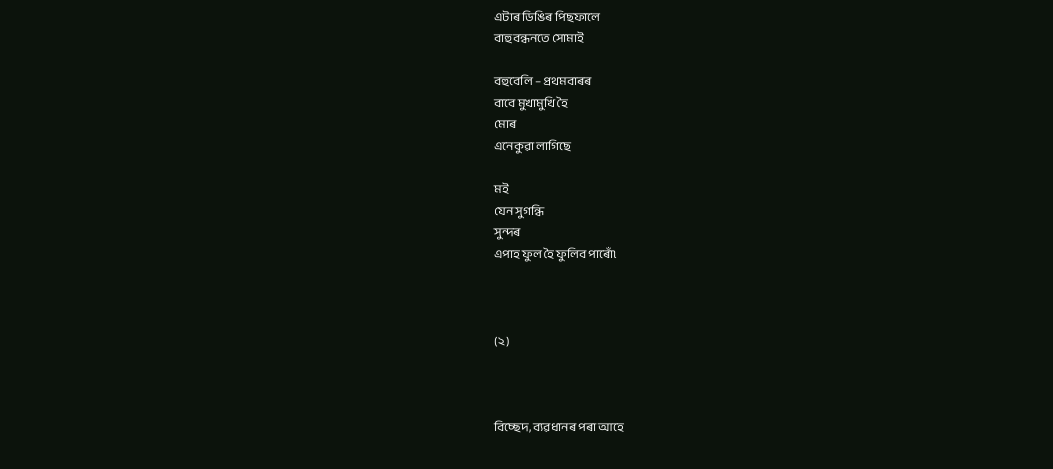এটাৰ ডিঙিৰ পিছফালে
বাহুবন্ধনতে সোমাই

বহুবেলি – প্ৰথমবাৰৰ
বাবে মুখামুখি হৈ
মোৰ
এনেকুৱা লাগিছে

মই
যেন সুগন্ধি
সুন্দৰ
এপাহ ফুল হৈ ফুলিব পাৰোঁ৷



(২)



বিচ্ছেদ, ব্যৱধানৰ পৰা আহে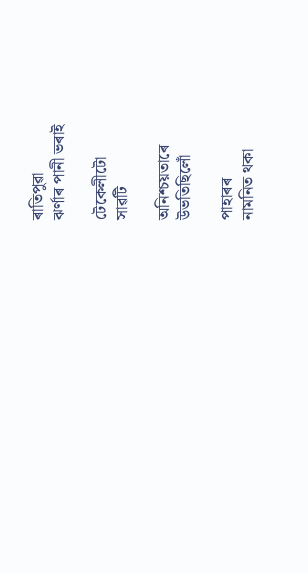ৰাতিপুৱা
ঝৰ্ণাৰ পানী ভৰাই

টেকেলীটো
সাৱটি

অনিশ্চয়তাৰে
উভতিছিলোঁ

পাহাৰৰ
নামনিত থকা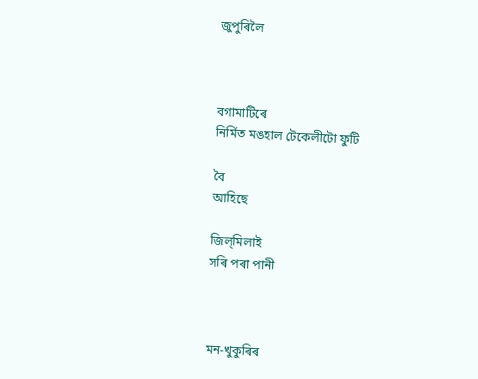জুপুৰিলৈ



বগামাটিৰে
নিৰ্মিত মঙহাল টেকেলীটো ফুটি

বৈ
আহিছে

জিল্‌মিলাই
সৰি পৰা পানী



মন-খুকুৰিৰ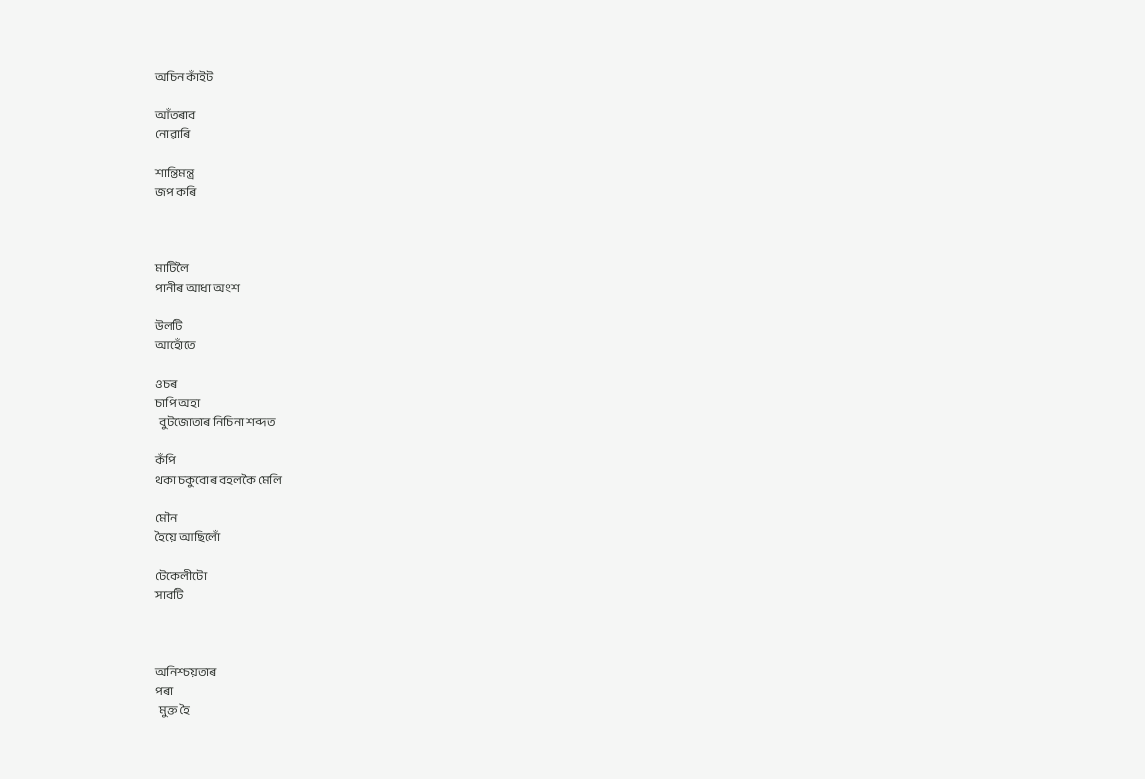অচিন কাঁইট

আঁতৰাব
নোৱাৰি

শান্তিমন্ত্ৰ
জপ কৰি



মাটিলৈ
পানীৰ আধা অংশ

উলটি
আহোঁতে

ওচৰ
চাপি অহা
  বুটজোতাৰ নিচিনা শব্দত

কঁপি
থকা চকুবোৰ বহলকৈ মেলি

মৌন
হৈয়ে আছিলোঁ

টেকেলীটো
সাবটি



অনিশ্চয়তাৰ
পৰা
  মুক্ত হৈ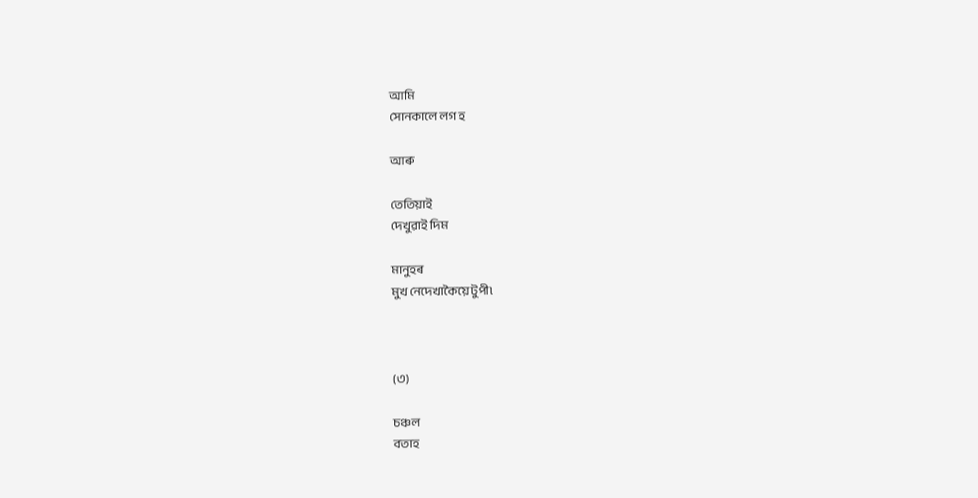আমি
সোনকালে লগ হ

আৰু

তেতিয়াই
দেখুৱাই দিম

মানুহৰ
মুখ নেদেখাকৈয়ে টুপী৷



(৩)

চঞ্চল
বতাহ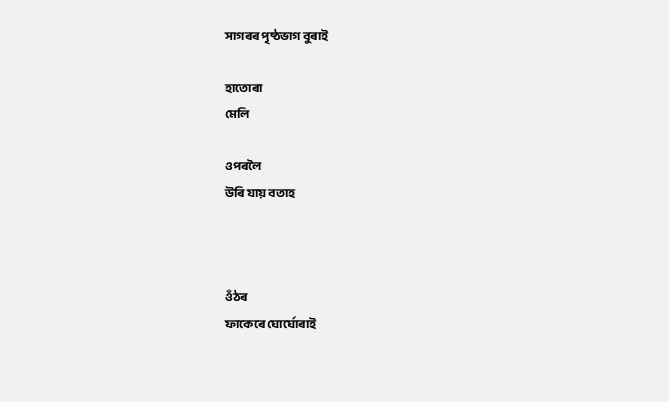সাগৰৰ পৃষ্ঠভাগ বুৰাই

হাতোৰা
মেলি

ওপৰলৈ
উৰি যায় বতাহ



ওঁঠৰ
ফাকেৰে ঘোৰ্ঘোৰাই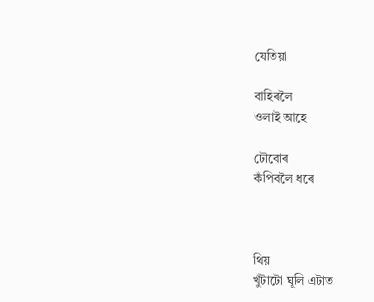যেতিয়া

বাহিৰলৈ
ওলাই আহে

ঢৌবোৰ
কঁপিবলৈ ধৰে



থিয়
খুঁটাটো ঘূলি এটাত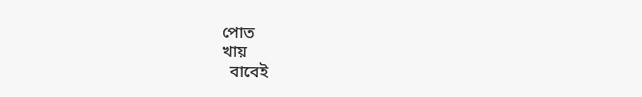পোত
খায়
  বাবেই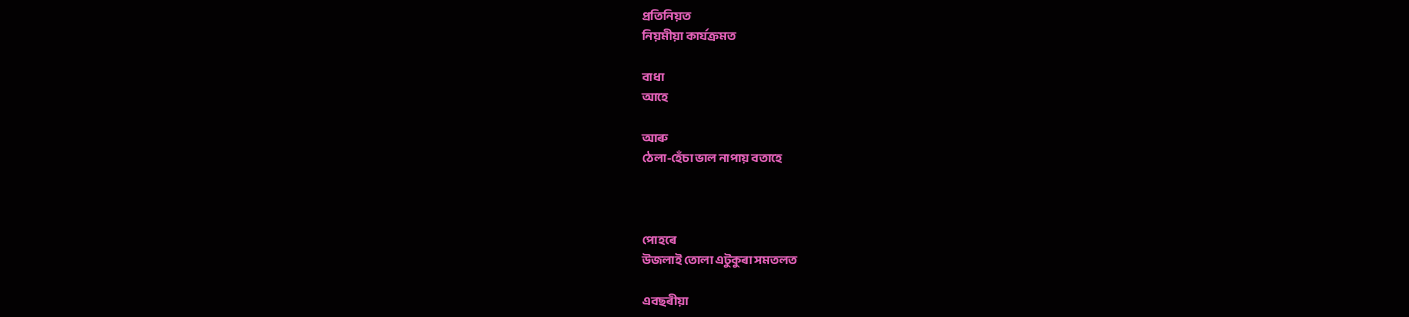প্ৰতিনিয়ত
নিয়মীয়া কাৰ্যক্ৰমত

বাধা
আহে

আৰু
ঠেলা-হেঁচা ভাল নাপায় বতাহে



পোহৰে
উজলাই তোলা এটুকুৰা সমতলত

এবছৰীয়া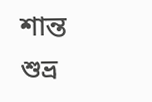শান্ত শুভ্ৰ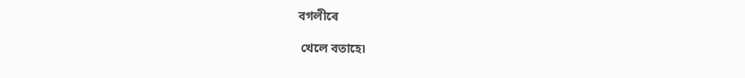বগলীৰে

 খেলে বতাহে৷